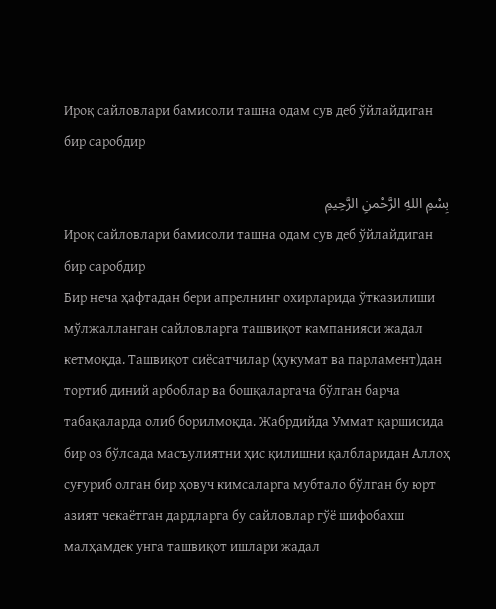Ироқ сайловлари бамисоли ташна одам сув деб ўйлайдиган бир саробдир

بِسْمِ اللهِ الرَّحْمنِ الرَّحِيمِ
Ироқ сайловлари бамисоли ташна одам сув деб ўйлайдиган бир саробдир
Бир неча ҳафтадан бери апрелнинг охирларида ўтказилиши мўлжалланган сайловларга ташвиқот кампанияси жадал кетмоқда. Ташвиқот сиёсатчилар (ҳукумат ва парламент)дан тортиб диний арбоблар ва бошқаларгача бўлган барча табақаларда олиб борилмоқда. Жабрдийда Уммат қаршисида бир оз бўлсада масъулиятни ҳис қилишни қалбларидан Аллоҳ суғуриб олган бир ҳовуч кимсаларга мубтало бўлган бу юрт азият чекаётган дардларга бу сайловлар гўё шифобахш малҳамдек унга ташвиқот ишлари жадал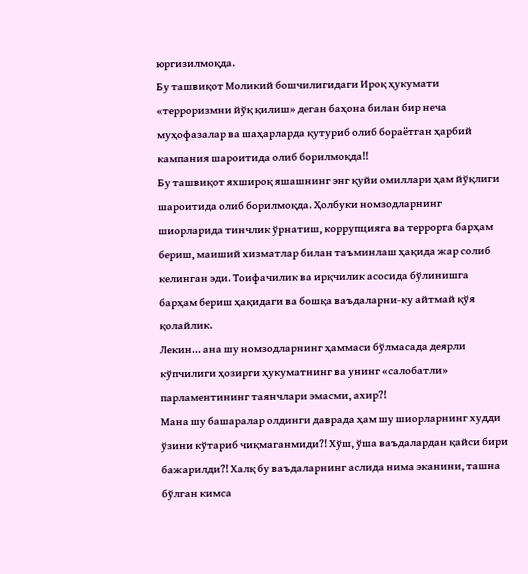юргизилмоқда.
Бу ташвиқот Моликий бошчилигидаги Ироқ ҳукумати «терроризмни йўқ қилиш» деган баҳона билан бир неча муҳофазалар ва шаҳарларда қутуриб олиб бораётган ҳарбий кампания шароитида олиб борилмоқда!!
Бу ташвиқот яхшироқ яшашнинг энг қуйи омиллари ҳам йўқлиги шароитида олиб борилмоқда. Ҳолбуки номзодларнинг шиорларида тинчлик ўрнатиш, коррупцияга ва террорга барҳам бериш, маиший хизматлар билан таъминлаш ҳақида жар солиб келинган эди. Тоифачилик ва ирқчилик асосида бўлинишга барҳам бериш ҳақидаги ва бошқа ваъдаларни-ку айтмай қўя қолайлик.
Лекин… ана шу номзодларнинг ҳаммаси бўлмасада деярли кўпчилиги ҳозирги ҳукуматнинг ва унинг «салобатли» парламентининг таянчлари эмасми, ахир?!
Мана шу башаралар олдинги даврада ҳам шу шиорларнинг худди ўзини кўтариб чиқмаганмиди?! Хўш, ўша ваъдалардан қайси бири бажарилди?! Халқ бу ваъдаларнинг аслида нима эканини, ташна бўлган кимса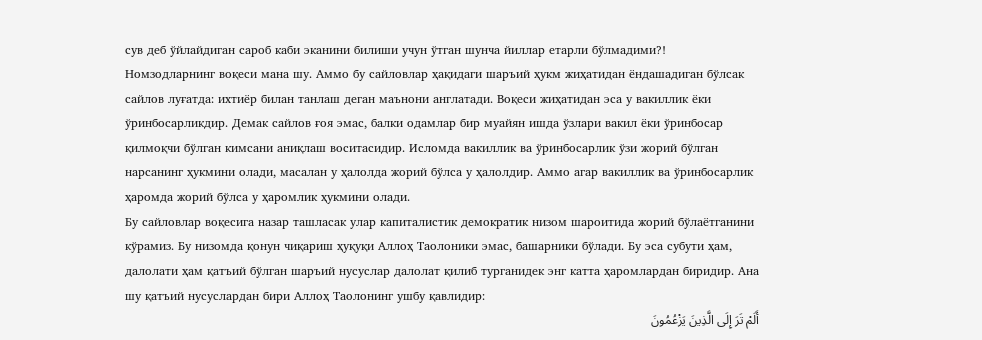сув деб ўйлайдиган сароб каби эканини билиши учун ўтган шунча йиллар етарли бўлмадими?!
Номзодларнинг воқеси мана шу. Аммо бу сайловлар ҳақидаги шаръий ҳукм жиҳатидан ёндашадиган бўлсак сайлов луғатда: ихтиёр билан танлаш деган маънони англатади. Воқеси жиҳатидан эса у вакиллик ёки ўринбосарликдир. Демак сайлов ғоя эмас, балки одамлар бир муайян ишда ўзлари вакил ёки ўринбосар қилмоқчи бўлган кимсани аниқлаш воситасидир. Исломда вакиллик ва ўринбосарлик ўзи жорий бўлган нарсанинг ҳукмини олади, масалан у ҳалолда жорий бўлса у ҳалолдир. Аммо агар вакиллик ва ўринбосарлик ҳаромда жорий бўлса у ҳаромлик ҳукмини олади.
Бу сайловлар воқесига назар ташласак улар капиталистик демократик низом шароитида жорий бўлаётганини кўрамиз. Бу низомда қонун чиқариш ҳуқуқи Аллоҳ Таолоники эмас, башарники бўлади. Бу эса субути ҳам, далолати ҳам қатъий бўлган шаръий нусуслар далолат қилиб турганидек энг катта ҳаромлардан биридир. Ана шу қатъий нусуслардан бири Аллоҳ Таолонинг ушбу қавлидир:
أَلَمْ تَرَ إِلَى الَّذِينَ يَزْعُمُونَ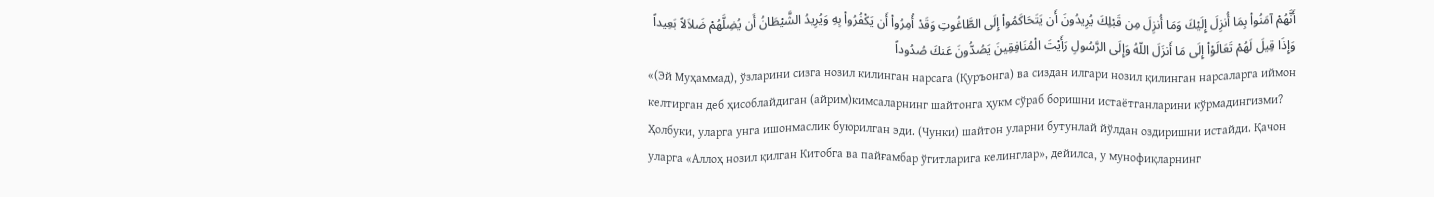أَنَّهُمْ آمَنُواْ بِمَا أُنزِلَ إِلَيْكَ وَمَا أُنزِلَ مِن قَبْلِكَ يُرِيدُونَ أَن يَتَحَاكَمُواْ إِلَى الطَّاغُوتِ وَقَدْ أُمِرُواْ أَن يَكْفُرُواْ بِهِ وَيُرِيدُ الشَّيْطَانُ أَن يُضِلَّهُمْ ضَلاَلاً بَعِيداً وَإِذَا قِيلَ لَهُمْ تَعَالَوْاْ إِلَى مَا أَنزَلَ اللّهُ وَإِلَى الرَّسُولِ رَأَيْتَ الْمُنَافِقِينَ يَصُدُّونَ عَنكَ صُدُوداً
«(Эй Муҳаммад), ўзларини сизга нозил килинган нарсага (Қуръонга) ва сиздан илгари нозил қилинган нарсаларга иймон келтирган деб ҳисоблайдиган (айрим)кимсаларнинг шайтонга ҳукм сўраб боришни истаётганларини кўрмадингизми? Ҳолбуки, уларга унга ишонмаслик буюрилган эди. (Чунки) шайтон уларни бутунлай йўлдан оздиришни истайди. Қачон уларга «Аллоҳ нозил қилган Китобга ва пайғамбар ўгитларига келинглар», дейилса, у мунофиқларнинг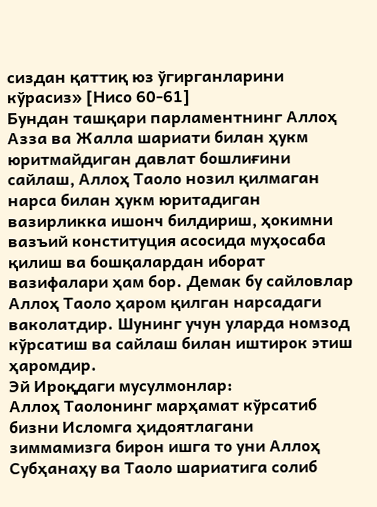сиздан қаттиқ юз ўгирганларини кўрасиз» [Нисо 60-61]
Бундан ташқари парламентнинг Аллоҳ Азза ва Жалла шариати билан ҳукм юритмайдиган давлат бошлиғини сайлаш, Аллоҳ Таоло нозил қилмаган нарса билан ҳукм юритадиган вазирликка ишонч билдириш, ҳокимни вазъий конституция асосида муҳосаба қилиш ва бошқалардан иборат вазифалари ҳам бор. Демак бу сайловлар Аллоҳ Таоло ҳаром қилган нарсадаги ваколатдир. Шунинг учун уларда номзод кўрсатиш ва сайлаш билан иштирок этиш ҳаромдир.
Эй Ироқдаги мусулмонлар:
Аллоҳ Таолонинг марҳамат кўрсатиб бизни Исломга ҳидоятлагани зиммамизга бирон ишга то уни Аллоҳ Субҳанаҳу ва Таоло шариатига солиб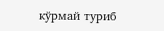кўрмай туриб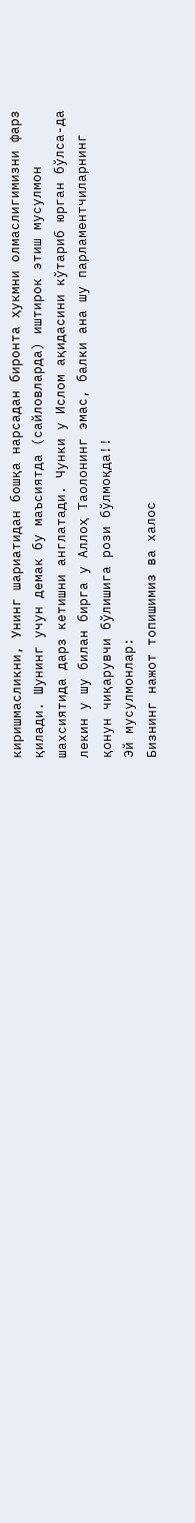киришмасликни, Унинг шариатидан бошқа нарсадан биронта ҳукмни олмаслигимизни фарз қилади. Шунинг учун демак бу маъсиятда (сайловларда) иштирок этиш мусулмон шахсиятида дарз кетишни англатади. Чунки у Ислом ақидасини кўтариб юрган бўлса-да лекин у шу билан бирга у Аллоҳ Таолонинг эмас, балки ана шу парламентчиларнинг қонун чиқарувчи бўлишига рози бўлмоқда!!
Эй мусулмонлар:
Бизнинг нажот топишимиз ва халос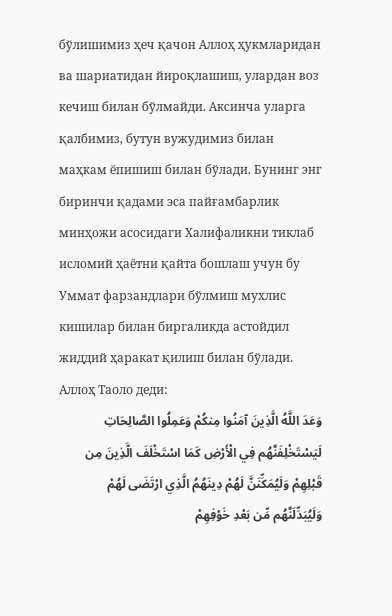бўлишимиз ҳеч қачон Аллоҳ ҳукмларидан ва шариатидан йироқлашиш, улардан воз кечиш билан бўлмайди. Аксинча уларга қалбимиз, бутун вужудимиз билан маҳкам ёпишиш билан бўлади. Бунинг энг биринчи қадами эса пайғамбарлик минҳожи асосидаги Халифаликни тиклаб исломий ҳаётни қайта бошлаш учун бу Уммат фарзандлари бўлмиш мухлис кишилар билан биргаликда астойдил жиддий ҳаракат қилиш билан бўлади. Аллоҳ Таоло деди:
وَعَدَ اللَّهُ الَّذِينَ آمَنُوا مِنكُمْ وَعَمِلُوا الصَّالِحَاتِ لَيَسْتَخْلِفَنَّهُم فِي الْأَرْضِ كَمَا اسْتَخْلَفَ الَّذِينَ مِن قَبْلِهِمْ وَلَيُمَكِّنَنَّ لَهُمْ دِينَهُمُ الَّذِي ارْتَضَى لَهُمْ وَلَيُبَدِّلَنَّهُم مِّن بَعْدِ خَوْفِهِمْ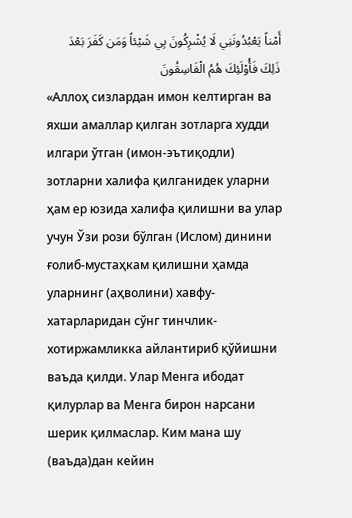أَمْناً يَعْبُدُونَنِي لَا يُشْرِكُونَ بِي شَيْئاً وَمَن كَفَرَ بَعْدَ ذَلِكَ فَأُوْلَئِكَ هُمُ الْفَاسِقُونَ
«Аллоҳ сизлардан имон келтирган ва яхши амаллар қилган зотларга худди илгари ўтган (имон-эътиқодли) зотларни халифа қилганидек уларни ҳам ер юзида халифа қилишни ва улар учун Ўзи рози бўлган (Ислом) динини ғолиб-мустаҳкам қилишни ҳамда уларнинг (аҳволини) хавфу-хатарларидан сўнг тинчлик-хотиржамликка айлантириб қўйишни ваъда қилди. Улар Менга ибодат қилурлар ва Менга бирон нарсани шерик қилмаслар. Ким мана шу (ваъда)дан кейин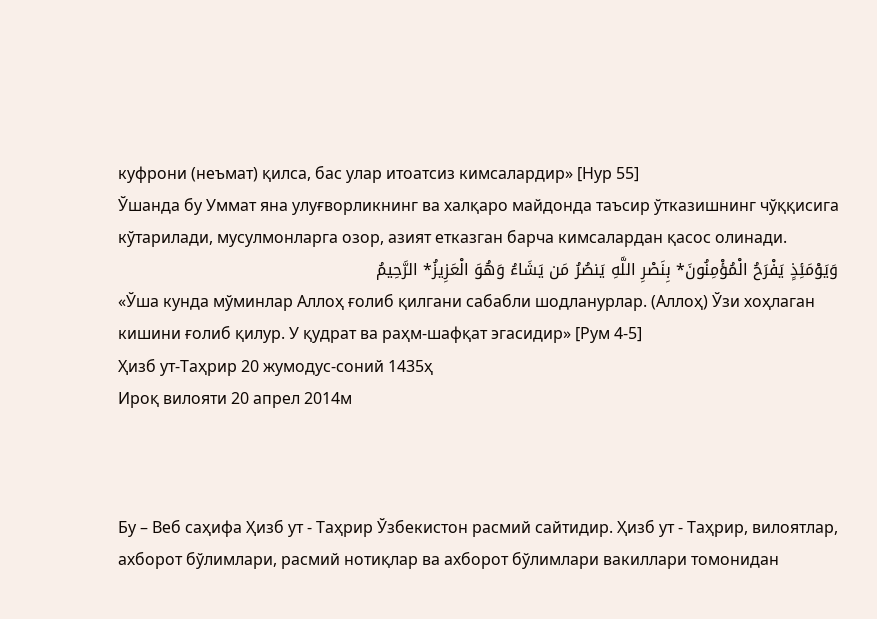куфрони (неъмат) қилса, бас улар итоатсиз кимсалардир» [Нур 55]
Ўшанда бу Уммат яна улуғворликнинг ва халқаро майдонда таъсир ўтказишнинг чўққисига кўтарилади, мусулмонларга озор, азият етказган барча кимсалардан қасос олинади.
وَيَوْمَئِذٍ يَفْرَحُ الْمُؤْمِنُونَ* بِنَصْرِ اللَّهِ يَنصُرُ مَن يَشَاءُ وَهُوَ الْعَزِيزُ* الرَّحِيمُ
«Ўша кунда мўминлар Аллоҳ ғолиб қилгани сабабли шодланурлар. (Аллоҳ) Ўзи хоҳлаган кишини ғолиб қилур. У қудрат ва раҳм-шафқат эгасидир» [Рум 4-5]
Ҳизб ут-Таҳрир 20 жумодус-соний 1435ҳ
Ироқ вилояти 20 апрел 2014м



Бу – Веб саҳифа Ҳизб ут - Таҳрир Ўзбекистон расмий сайтидир. Ҳизб ут - Таҳрир, вилоятлар, ахборот бўлимлари, расмий нотиқлар ва ахборот бўлимлари вакиллари томонидан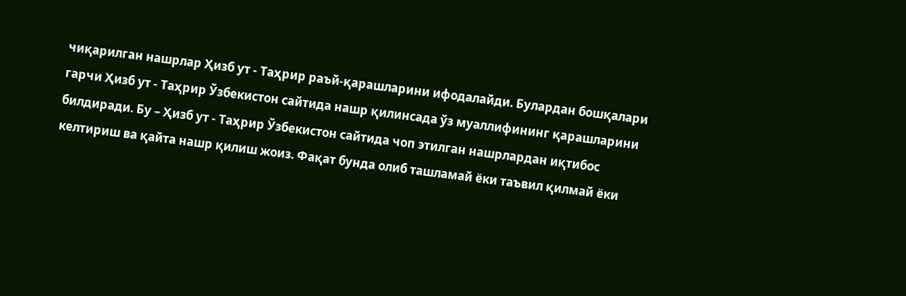чиқарилган нашрлар Ҳизб ут - Таҳрир раъй-қарашларини ифодалайди. Булардан бошқалари гарчи Ҳизб ут - Таҳрир Ўзбекистон сайтида нашр қилинсада ўз муаллифининг қарашларини билдиради. Бу – Ҳизб ут - Таҳрир Ўзбекистон сайтида чоп этилган нашрлардан иқтибос келтириш ва қайта нашр қилиш жоиз. Фақат бунда олиб ташламай ёки таъвил қилмай ёки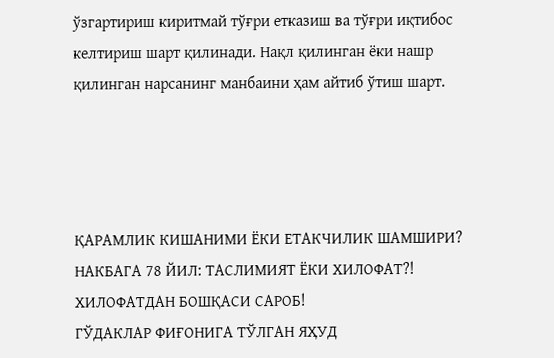ўзгартириш киритмай тўғри етказиш ва тўғри иқтибос келтириш шарт қилинади. Нақл қилинган ёки нашр қилинган нарсанинг манбаини ҳам айтиб ўтиш шарт.




ҚАРАМЛИК КИШАНИМИ ЁКИ ЕТАКЧИЛИК ШАМШИРИ?
НАКБАГА 78 ЙИЛ: ТАСЛИМИЯТ ЁКИ ХИЛОФАТ?!
ХИЛОФАТДАН БОШҚАСИ САРОБ!
ГЎДАКЛАР ФИҒОНИГА ТЎЛГАН ЯҲУД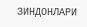ЗИНДОНЛАРИ